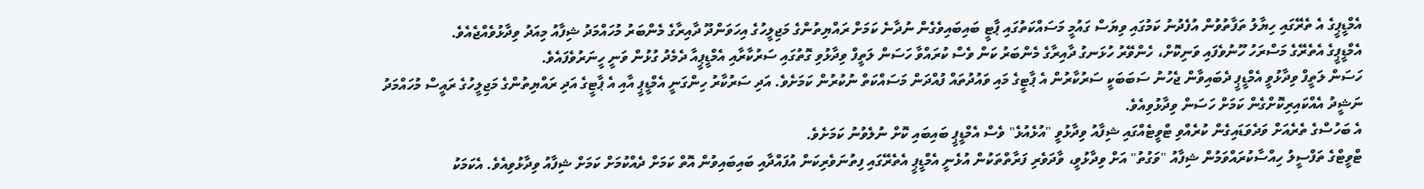އެމްޑީޕީގެ އެ ތެރޭގައި ހިޔާލު ތަފާތުވުން އުފެދުނު ކަމުގައި ވިޔަސް ގައުމީ މަސައްކަތުގައި ޕާޓީ ބައިބައިވެގެން ނުދާނެ ކަމަށް ރައްޔިތުންގެ މަޖިލީހުގެ އިހަވަންދޫ ދާއިރާގެ މެންބަރު މުހައްމަދު ޝިފާއު މިއަދު ވިދާޅުވެއްޖެއެވެ.
އެމްޑީޕީގެ އެތެރޭގެ މަސްރަހު ހޫނުވެފައި ވަނިކޮށް، ހެންވޭރު ހުޅަނގު ދާއިރާގެ މެންބަރު ކަން ވެސް ކުރައްވާ ހަސަން ލަތީފް ވިދާޅުވި ގޮތުގައި ސަރުކާރާއި އެމްޑީޕީއާ ދެމެދު ގުޅުން ވަނީ ހީނަރުވެފައެވެ.
ހަސަން ލަތީފް ވިދާޅުވީ އެމްޑީޕީ ދެބައިވާން ޖެހުނު ސަބަބަކީ ސަރުކާރުން އެ ޕާޓީގެ މައި ވައުދުތައް ފުއްދަން މަސައްކަތް ނުކުރުން ކަމަށެވެ. އަދި ސަރުކާރު ހިންގަނީ އެމްޑީޕީ އާއި އެ ޕާޓީގެ އަދި ރައްޔިތުންގެ މަޖިލީހުގެ ރައީސް މުހައްމަދު ނަޝީދު އެއްކައިރިކޮށްގެން ކަމަށް ހަސަން ވިދާޅުވިއެވެ.
އެ ބަހުސްގެ ތެރެއަށް ވަދެވަޑައިގެން ކުރެއްވި ޓްވީޓެއްގައި ޝިފާއު ވިދާޅުވީ "އުޅެއުޅެ" ވެސް އެމްޑީޕީ ބައިބައި ކޮށް ނުލެވުނު ކަމަށެވެ.
ޓްވީޓްގެ ތަފްސީލު ހިއްސާކުރައްވަމުން ޝިފާއު "ވަގުތު" އަށް ވިދާޅުވީ، ވާދަވެރި ފަރާތްތަކުން އުޅެނީ އެމްޑީޕީ އެތެރޭގައި ފިތުނަވެރިކަން އުފައްދާއި ބައިބައިވުން އޮތް ކަމަށް ދެއްކުމަށް ކަމަށް ޝިފާއު ވިދާޅުވިއެވެ. އެކަމަކު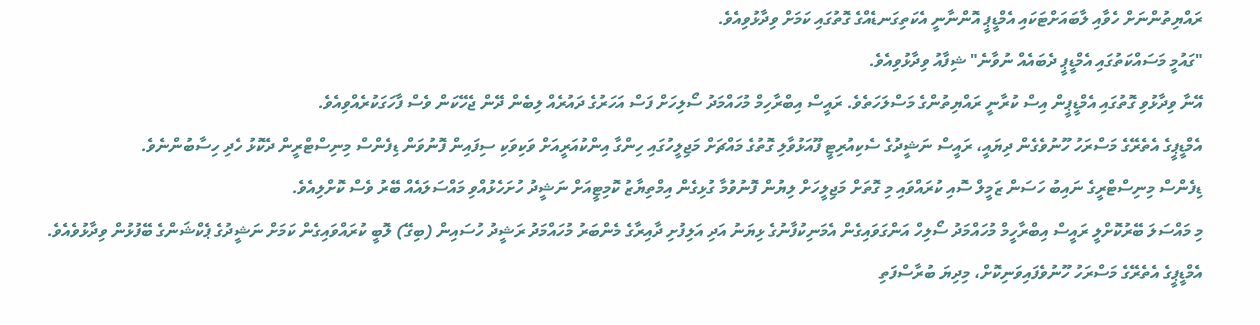ރައްޔިތުންނަށް ހެވާއި ލާބައަށްޓަކައި އެމްޑީޕީ އޮންނާނީ އެކަތިގަނޑެއްގެ ގޮތުގައި ކަމަށް ވިދާޅުވިއެވެ.
"ގައުމީ މަސައްކަތުގައި އެމްޑީޕީ ދެބައެއް ނުވާނެ" ޝިފާއު ވިދާޅުވިއެވެ.
އޭނާ ވިދާޅުވި ގޮތުގައި އެމްޑީޕީން އިސް ކުރާނީ ރައްޔިތުންގެ މަސްލަހަތެވެ. ރައީސް އިބްރާހިމް މުހައްމަދު ސޯލިހަށް ފަސް އަހަރުގެ ދައުރެއް ލިބެން ދޭން ޖެހޭކަން ވެސް ފާހަގަކުރެއްވިއެވެ.
އެމްޑީޕީގެ އެތެރޭގެ މަސްރަހު ހޫނުވެގެން ދިޔައީ، ރައީސް ނަޝީދުގެ ސެކިއުރިޓީ ފޫއަޅުވާލި ގޮތުގެ މައްޗަށް މަޖިލީހުގައި ހިންގާ އިންކުއަރީއަށް ވަކިވަކި ސިފައިން ފޮނުވަން ޑިފެންސް މިނިސްޓްރީން ދެކޮޅު ހެދި ހިސާބުންނެވެ.
ޑިފެންސް މިނިސްޓްރީގެ ނައިބު ހަސަން ޒަމީލް ސޮއި ކުރައްވައި މި ގޮތަށް މަޖިލީހަށް ލިޔުން ފޮނުވުމާ ގުޅިގެން އިމްތިޔާޒު ކޮމިޓީއަށް ނަޝީދު ހުށަހެޅުއްވި މައްސަލައެއް ބޭރު ވެސް ކޮށްލިއެވެ.
މި މައްސަލަ ބޭރުކޮށްލީ ރައީސް އިބްރާހީމް މުހައްމަދު ސޯލިހް އަންގަވައިގެން އެމަނިކުފާނުގެ ޅިޔަނު އަދި އަލިފުށި ދާއިރާގެ މެންބަރު މުހައްމަދު ރަޝީދު ހުސައިން (ބިގޭ) ލޮބީ ކުރައްވައިގެން ކަމަށް ނަޝީދުގެ ޕެކްޝަންގެ ބޭފުޅުން ވިދާޅުވެއެވެ.
އެމްޑީޕީގެ އެތެރޭގެ މަސްރަހު ހޫނުވެފައިވަނިކޮށް، މިދިޔަ ބުރާސްފަތި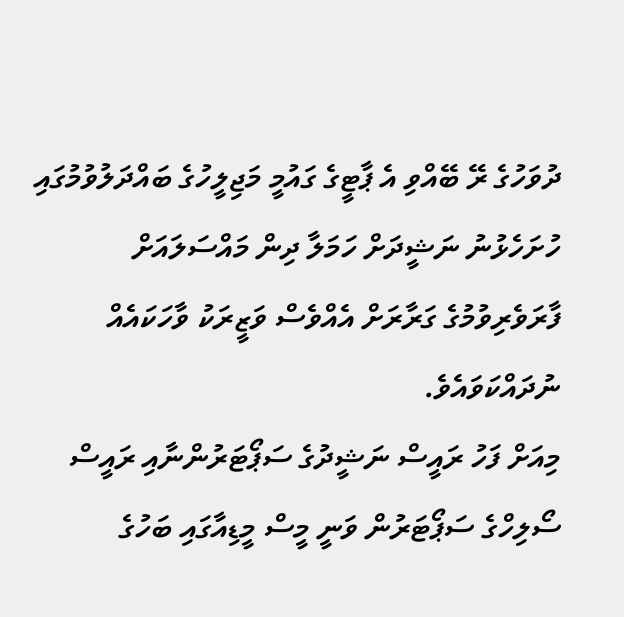ދުވަހުގެ ރޭ ބޭއްވި އެ ޕާޓީގެ ގައުމީ މަޖިލީހުގެ ބައްދަލުވުމުގައި ހުށަހެޅުނު ނަޝީދަށް ހަމަލާ ދިން މައްސަލައަށް ފާރަވެރިވުމުގެ ގަރާރަށް އެއްވެސް ވަޒީރަކު ވާހަކައެއް ނުދައްކަވައެވެ.
މިއަށް ފަހު ރައީސް ނަޝީދުގެ ސަޕޯޓަރުންނާއި ރައީސް ސޯލިހްގެ ސަޕޯޓަރުން ވަނީ މީސް މީޑިއާގައި ބަހުގެ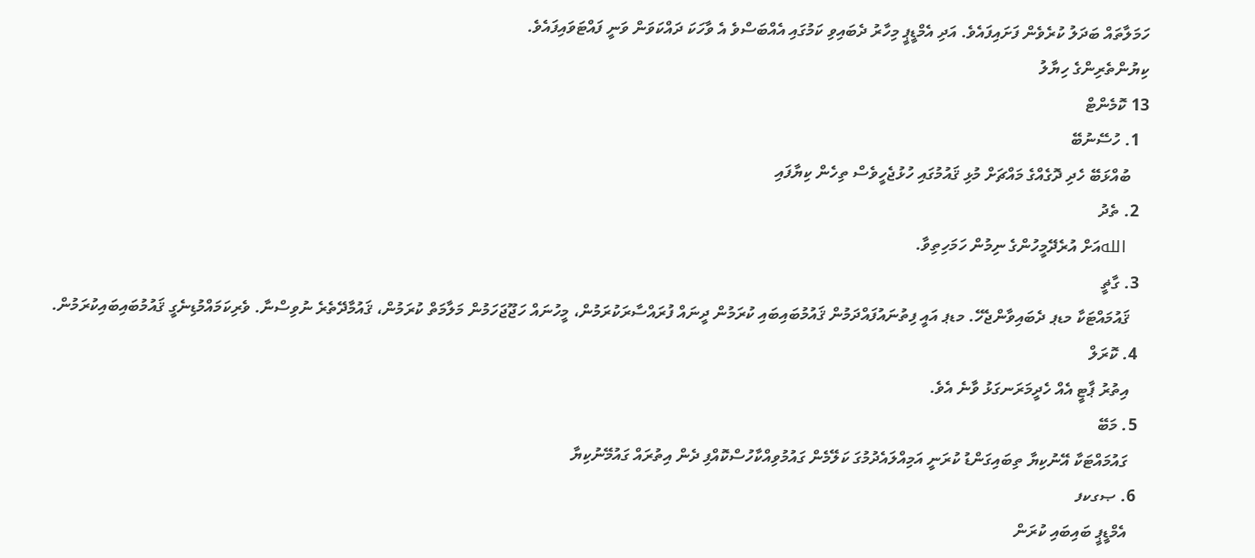ހަމަލާތައް ބަދަލު ކުރެވެން ފަށައިފައެވެ. އަދި އެމްޑީޕީ މިހާރު ދެބައިވި ކަމުގައި އެއްބަސްވެ އެ ވާހަކަ ދައްކަވަން ވަނީ ފައްޓަވައިފައެވެ.
ކިޔުންތެރިންގެ ހިޔާލު
13 ކޮމެންޓް
  1. ހުސޭނުބޭ
    ބުއްޅަބޭ ހެދި ދޮގެއްގެ މައްޗަށް މުޅި ޤައުމުގައި ހުޅުޖެހީވެސް ތިހެން ކިޔާފައި
  2. ތެދު
    اللهއަށް އުރެދޭމީހުންގެ ނިމުން ހަމަހިތިވާ.
  3. ގާޡީ
    ޤައުމައްޓަކާ މޑޕ ދެބައިވާންޖެހޭ. މޑޕ އައީ ފިތުނައުފައްދަމުން ޤައުމުބައިބައި ކުރަމުން ދީނައް ފުރައްސާރަކުރަމުން، މީހުނައް ހަޖޫޖަހަމުން މަލާމަތް ކުރަމުން، ޤައުމާދޭތެރެ ނުވިސްނާ. ވެރިކަމައްމުޑިނެގީ ޤައުމުބައިބައިކުރަމުން.
  4. ކޮރަލް
    އިތުރު ޕާޓީ އެއް ހެދީމަރަނގަޅު ވާނެ އެވެ.
  5. މަބޭ
    ގައުމައްޓަކާ އޭނުކިޔާ ތިބައިގަންޑު ކުރަނީ އަމިއްލައެދުމުގަ ކަލޭމެން ގައުމުވިއްކާހުސްކޮއްފި ދެން އިތުރައް ގައުމޭނުކިޔާ
  6. ޞގކފ
    އެމްޑީޕީ ބައިބައި ކުރަން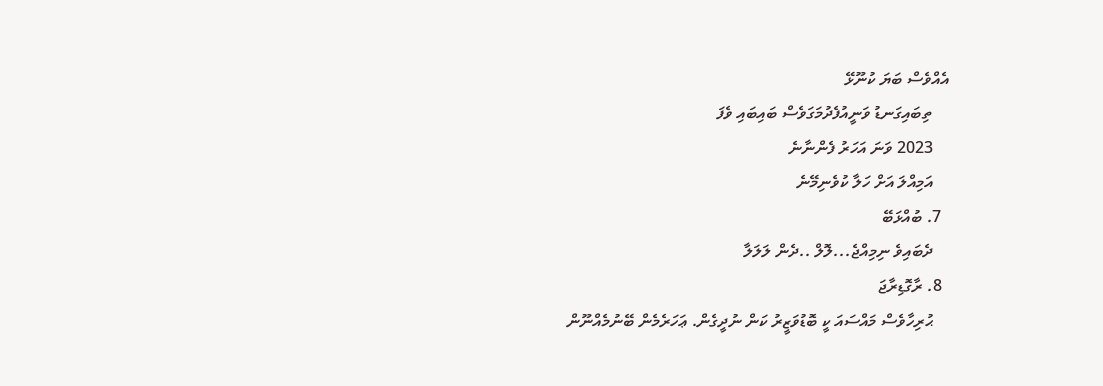އެއްވެސް ބަޔަ ކުނޫޅޭ
    ތިބައިގަނޑު ވަނީއުފެދުމަގަވެސް ބައިބައި ވެފަ
    2023 ވަނަ އަހަރު ފެންނާނެ
    އަމިއްލަ އަށް ހަލާ ކުވެނިމޭނެ
  7. ބުއްޅަބޭ
    ދެބައިވެ ނިމިއްޖެ...ލޮލް ..ދެން ލަލަލާ
  8. ރާގޮޑިރާޖަ
    ޙުރިހާވެސް މައްސައަ ކީ ބޮޑުވަޒީރު ކަން ނުދީގެން. ޢަހަރެމެން ބޭނުމެއްނޫން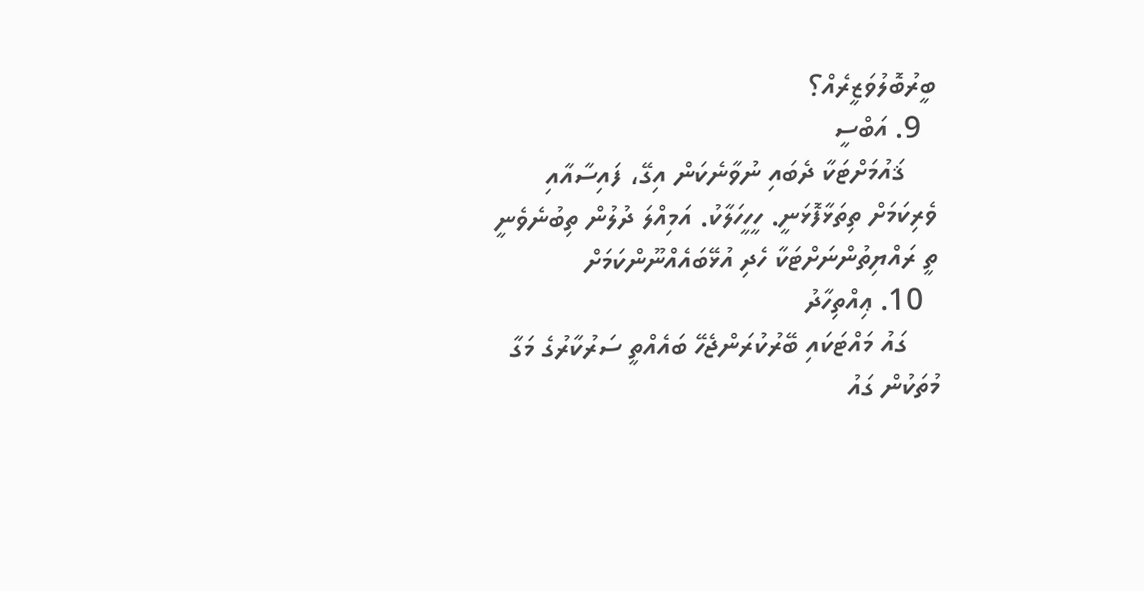ބީރުބޮލުވަޒީރެއް؟
  9. އަބްސީ
    ޤައުމަށްޓަކާ ދެބައި ނުވާނެކަން އިގޭ، ފައިސާއާއި ވެރިކަމަށް ތިތަޅާފޮޅަނީ. ހީހީހަލާކު. އަމިއްލަ ދުލުން ތިބުނެވެނީ ތީ ރައްޔިތުންނަށްޓަކާ ހެދި އުޅޭބައެއްނޫންކަމަށް
  10. ޢިއްތިހާދު
    ގައު މައްޓަކައި ބޭރުކުރަންޖެހޭ ބައެއްތީ ސަރުކާރުގެ މަގާ މުތަކުން ގައު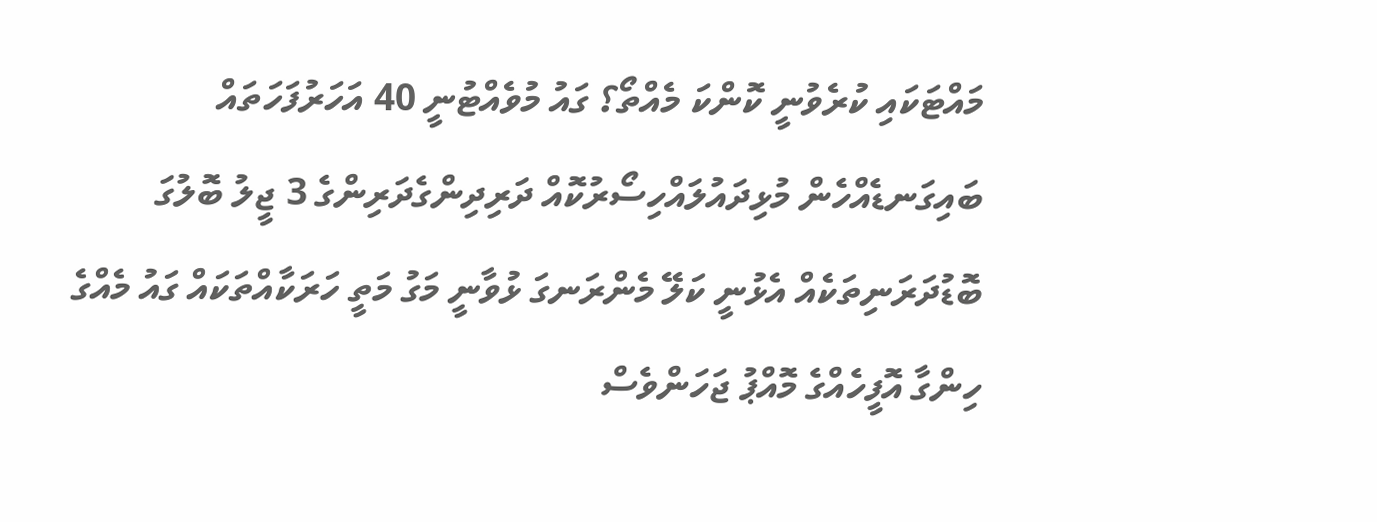މައްޓަކައި ކުރެވުނީ ކޮންކަ މެއްތޯ؟ ގައު މުވެއްޓުނީ 40 އަހަރުފަހަތައް ބައިގަނޑެއްހެން މުޅިދައުލައްހިސޯރުކޮއް ދަރިދިންގެދަރިންގެ 3 ޖީލު ބޮލުގަ ބޮޑުދަރަނިތަކެއް އެޅުނީ ކަލޭ މެންރަނގަ ޅުވާނީ މަގު މަތީ ހަރަކާއްތަކައް ގައު މެއްގެ ހިންގާ އޮފީހެއްގެ މޮއްޕު ޖަހަންވެސް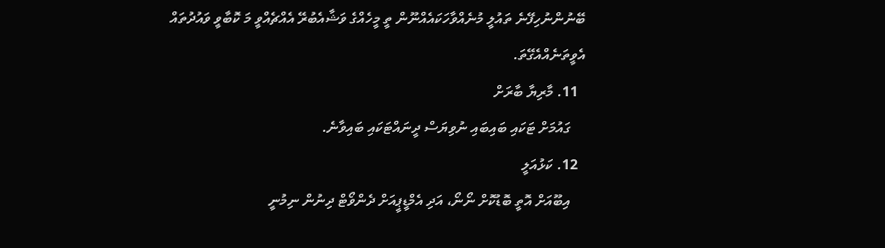ބޭނުންނުހިފޭނެ ތައުލީ މުނެއްވާހަކައެއްނޫން ތީ މީހެއްގެ ވަޝާއެބުރޭ އެއްޗެއްވީ މަ ކޮބާވީ ވައުދުތައް އެވީތަނެއްއެގޭތަ.
  11. މާރިޔާ ބާރަށް
    ގައުމަށް ޓަކައި ބައިބައި ނުވިޔަސް ދީނައްޓަކައި ބައިވާނެ.
  12. ކަޅުއަލީ
    އިބޫއަށް އޮތީ ބޮޑުކޮށް ނޯނޯ، އަދި އެމްޑީޕީއަށް ދެންވޯޓް ދިނުން ނިމުނީ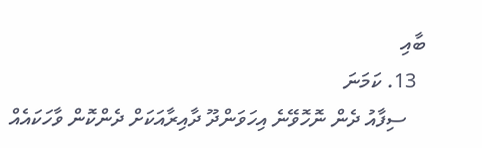ބާއި
  13. ކަމަނަ
    ސިފާއު ދެން ނޮހޮވޭނެ އިހަވަންދޫ ދާއިރާއަކަށް ދެންކޮން ވާހަކައެއް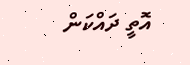އޮތީ ދައްކަން